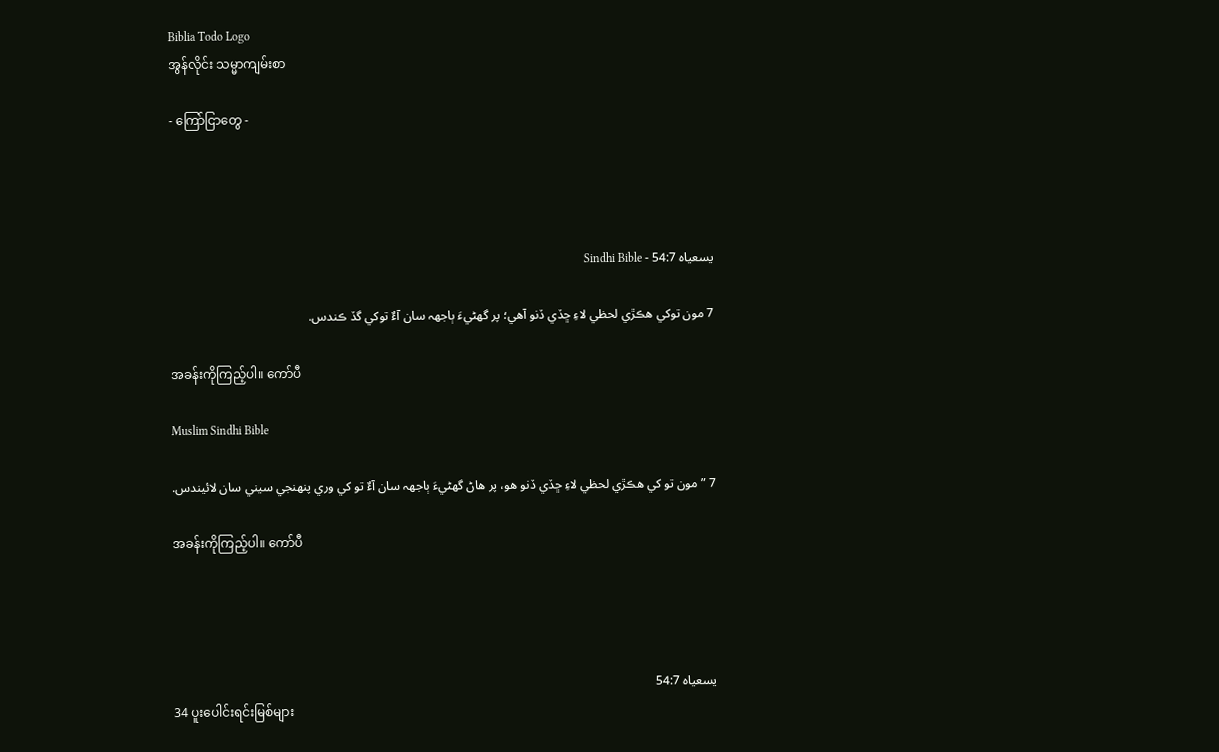Biblia Todo Logo
အွန်လိုင်း သမ္မာကျမ်းစာ

- ကြော်ငြာတွေ -




يسعياہ 54:7 - Sindhi Bible

7 مون توکي هڪڙي لحظي لاءِ ڇڏي ڏنو آهي؛ پر گهڻيءَ ٻاجهہ سان آءٌ توکي گڏ ڪندس.

အခန်းကိုကြည့်ပါ။ ကော်ပီ

Muslim Sindhi Bible

7 ”مون تو کي هڪڙي لحظي لاءِ ڇڏي ڏنو هو، پر هاڻ گھڻيءَ ٻاجھہ سان آءٌ تو کي وري پنهنجي سيني سان لائيندس.

အခန်းကိုကြည့်ပါ။ ကော်ပီ




يسعياہ 54:7
34 ပူးပေါင်းရင်းမြစ်များ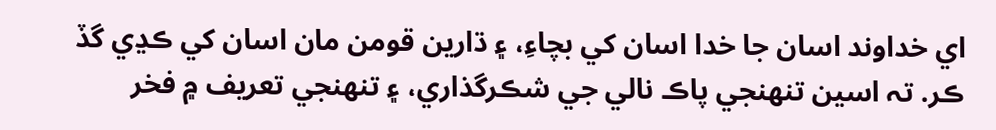اي خداوند اسان جا خدا اسان کي بچاءِ، ۽ ڌارين قومن مان اسان کي ڪڍي گڏ ڪر. تہ اسين تنهنجي پاڪ نالي جي شڪرگذاري، ۽ تنهنجي تعريف ۾ فخر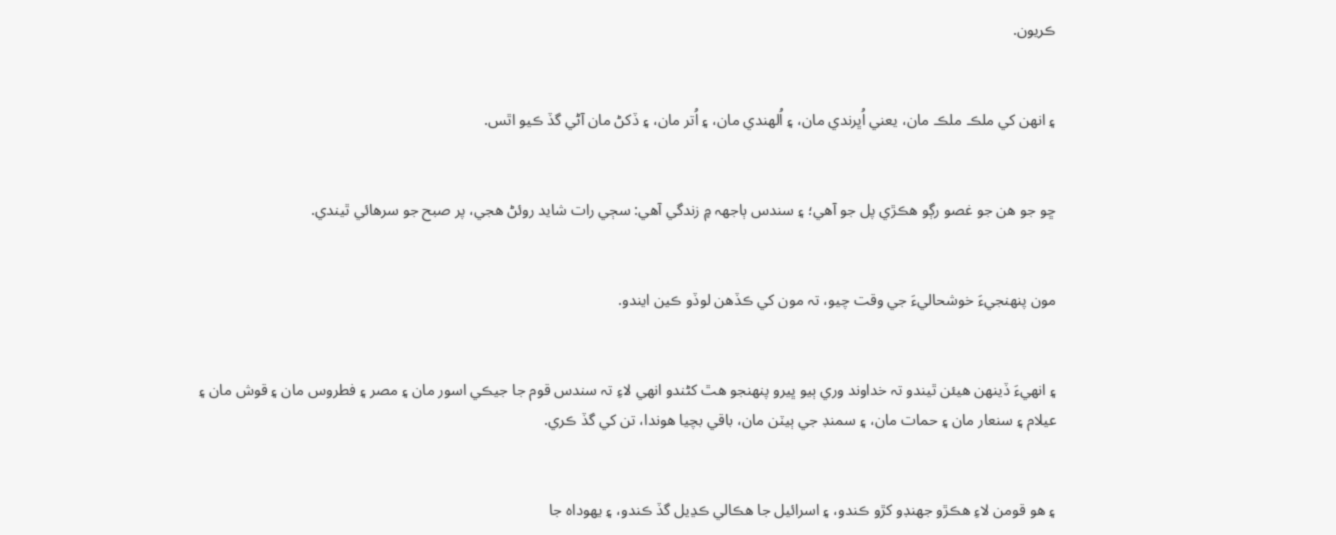ڪريون.


۽ انهن کي ملڪ ملڪ مان، يعني اُڀرندي مان، ۽ اُلهندي مان، ۽ اُتر مان، ۽ ڏکڻ مان آڻي گڏ ڪيو اٿس.


ڇو جو هن جو غصو رڳو هڪڙي پل جو آهي؛ ۽ سندس ٻاجهہ ۾ زندگي آهي: سڄي رات شايد روئڻ هجي، پر صبح جو سرهائي ٿيندي.


مون پنهنجيءَ خوشحاليءَ جي وقت چيو، تہ مون کي ڪڏهن لوڏو ڪين ايندو.


۽ انهيءَ ڏينهن هيئن ٿيندو تہ خداوند وري ٻيو ڀيرو پنهنجو هٿ کڻندو انهي لاءِ تہ سندس قوم جا جيڪي اسور مان ۽ مصر ۽ فطروس مان ۽ قوش مان ۽ عيلام ۽ سنعار مان ۽ حمات مان، ۽ سمنڊ جي ٻيٽن مان، باقي بچيا هوندا، تن کي گڏ ڪري.


۽ هو قومن لاءِ هڪڙو جهنڊو کڙو ڪندو، ۽ اسرائيل جا هڪالي ڪڍيل گڏ ڪندو، ۽ يهوداہ جا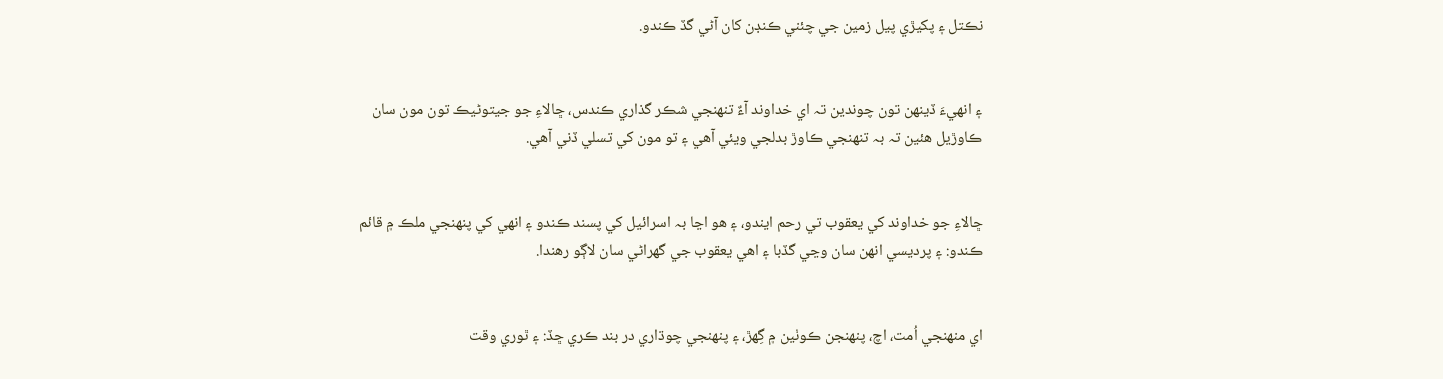نڪتل ۽ پکيڙي پيل زمين جي چئني ڪنڊن کان آڻي گڏ ڪندو.


۽ انهيءَ ڏينهن تون چوندين تہ اي خداوند آءٌ تنهنجي شڪر گذاري ڪندس، ڇالاءِ جو جيتوڻيڪ تون مون سان ڪاوڙيل هئين تہ بہ تنهنجي ڪاوڙ بدلجي ويئي آهي ۽ تو مون کي تسلي ڏني آهي.


ڇالاءِ جو خداوند کي يعقوب تي رحم ايندو، ۽ هو اڃا بہ اسرائيل کي پسند ڪندو ۽ انهي کي پنهنجي ملڪ ۾ قائم ڪندو: ۽ پرديسي انهن سان وڃي گڏبا ۽ اهي يعقوب جي گهراڻي سان لاڳو رهندا.


اي منهنجي اُمت، اچ، پنهنجن ڪوٺين ۾ گِهڙ، ۽ پنهنجي چوڌاري در بند ڪري ڇڏ: ۽ ٿوري وقت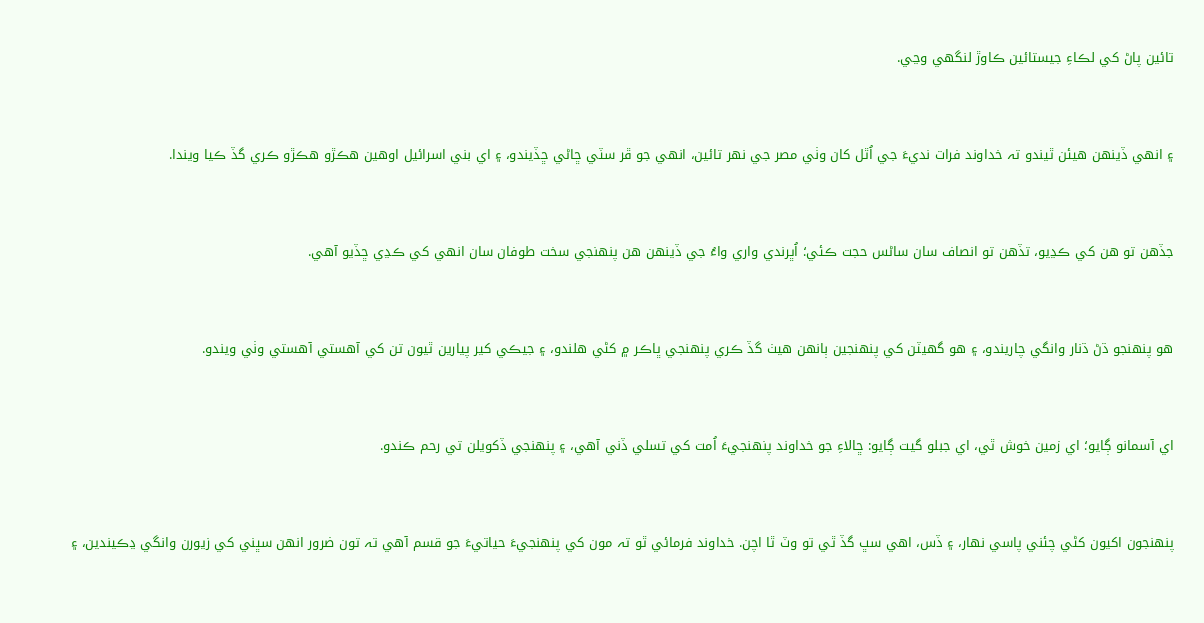تائين پاڻ کي لڪاءِ جيستائين ڪاوڙ لنگهي وڃي.


۽ انهي ڏينهن هيئن ٿيندو تہ خداوند فرات نديءَ جي اُٿل کان وٺي مصر جي نهر تائين، انهي جو ڦر سٽي ڇاڻي ڇڏيندو، ۽ اي بني اسرائيل اوهين هڪڙو هڪڙو ڪري گڏ ڪيا ويندا.


جڏهن تو هن کي ڪڍيو، تڏهن تو انصاف سان ساڻس حجت ڪئي؛ اُڀرندي واري واءُ جي ڏينهن هن پنهنجي سخت طوفان سان انهي کي ڪڍي ڇڏيو آهي.


هو پنهنجو ڌڻ ڌنار وانگي چاريندو، ۽ هو گهيٽن کي پنهنجين ٻانهن هيٺ گڏ ڪري پنهنجي ڀاڪر ۾ کڻي هلندو، ۽ جيڪي کير پيارين ٿيون تن کي آهستي آهستي وٺي ويندو.


اي آسمانو ڳايو؛ اي زمين خوش ٿي، اي جبلو گيت ڳايو: ڇالاءِ جو خداوند پنهنجيءَ اُمت کي تسلي ڏني آهي، ۽ پنهنجي ڏکويلن تي رحم ڪندو.


پنهنجون اکيون کڻي چئني پاسي نهار، ۽ ڏس، اهي سڀ گڏ ٿي تو وٽ ٿا اچن. خداوند فرمائي ٿو تہ مون کي پنهنجيءَ حياتيءَ جو قسم آهي تہ تون ضرور انهن سڀني کي زيورن وانگي ڍڪيندين، ۽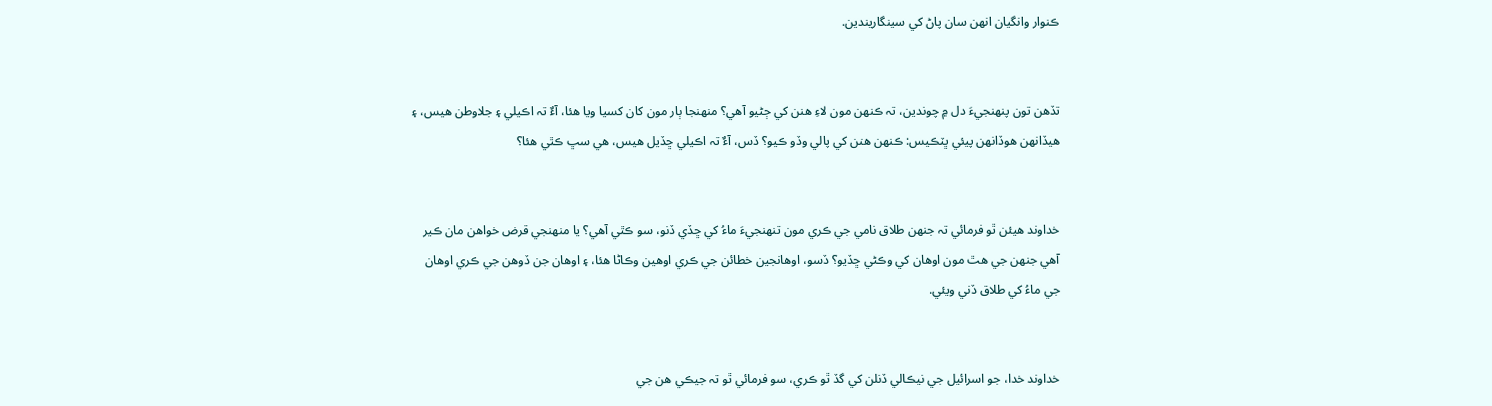ڪنوار وانگيان انهن سان پاڻ کي سينگاريندين.


تڏهن تون پنهنجيءَ دل ۾ چوندين، تہ ڪنهن مون لاءِ هنن کي ڄڻيو آهي؟ منهنجا ٻار مون کان کسيا ويا هئا، آءٌ تہ اڪيلي ۽ جلاوطن هيس، ۽ هيڏانهن هوڏانهن پيئي ڀٽڪيس: ڪنهن هنن کي پالي وڏو ڪيو؟ ڏس، آءٌ تہ اڪيلي ڇڏيل هيس، هي سڀ ڪٿي هئا؟


خداوند هيئن ٿو فرمائي تہ جنهن طلاق نامي جي ڪري مون تنهنجيءَ ماءُ کي ڇڏي ڏنو، سو ڪٿي آهي؟ يا منهنجي قرض خواهن مان ڪير آهي جنهن جي هٿ مون اوهان کي وڪڻي ڇڏيو؟ ڏسو، اوهانجين خطائن جي ڪري اوهين وڪاڻا هئا، ۽ اوهان جن ڏوهن جي ڪري اوهان جي ماءُ کي طلاق ڏني ويئي.


خداوند خدا، جو اسرائيل جي نيڪالي ڏنلن کي گڏ ٿو ڪري، سو فرمائي ٿو تہ جيڪي هن جي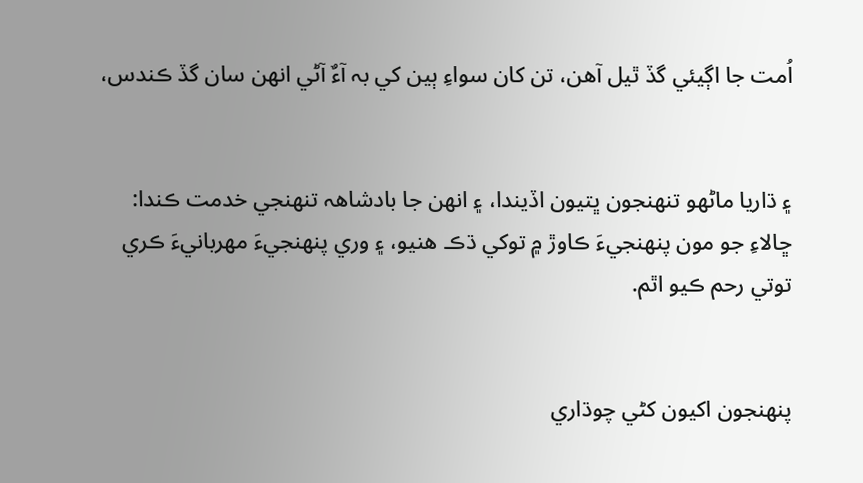اُمت جا اڳيئي گڏ ٿيل آهن، تن کان سواءِ ٻين کي بہ آءٌ آڻي انهن سان گڏ ڪندس،


۽ ڌاريا ماڻهو تنهنجون ڀتيون اڏيندا، ۽ انهن جا بادشاهہ تنهنجي خدمت ڪندا: ڇالاءِ جو مون پنهنجيءَ ڪاوڙ ۾ توکي ڌڪ هنيو، ۽ وري پنهنجيءَ مهربانيءَ ڪري توتي رحم ڪيو اٿم.


پنهنجون اکيون کڻي چوڌاري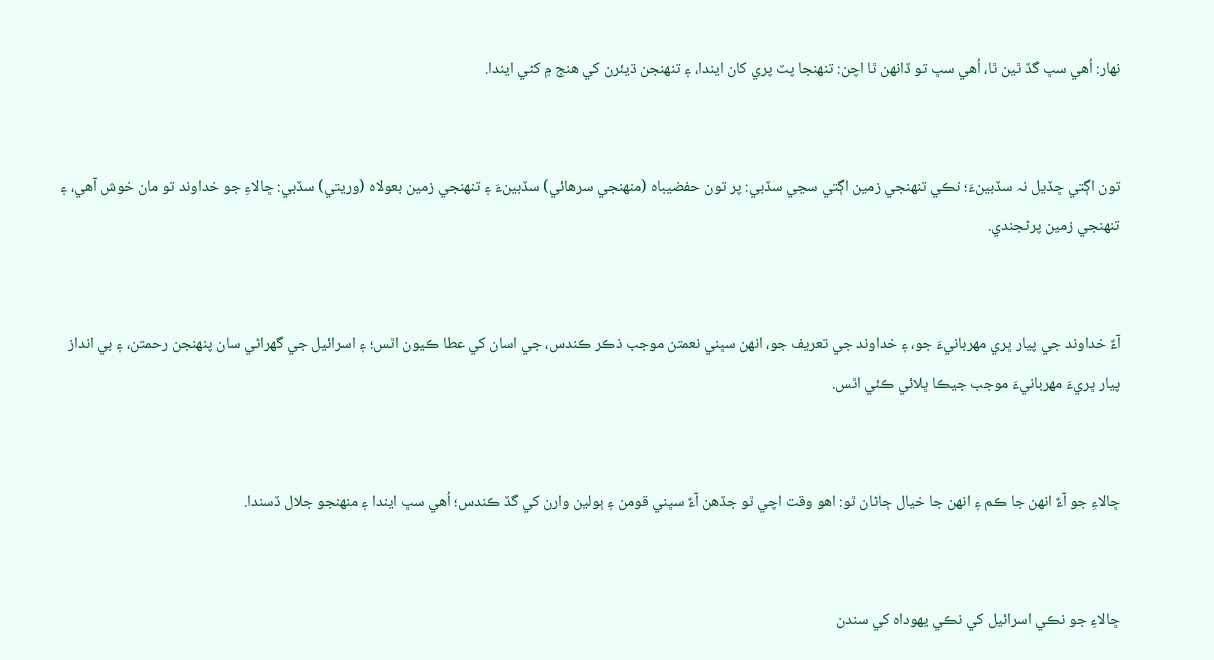نهار: اُهي سڀ گڏ ٿين ٿا، اُهي سڀ تو ڏانهن ٿا اچن: تنهنجا پٽ پري کان ايندا، ۽ تنهنجن ڌيئرن کي هنج ۾ کڻي ايندا.


تون اڳتي ڇڏيل نہ سڏبينءَ؛ نڪي تنهنجي زمين اڳتي سڃي سڏبي: پر تون حفضيباہ (منهنجي سرهائي) سڏبينءَ ۽ تنهنجي زمين بعولاہ (وريتي) سڏبي: ڇالاءِ جو خداوند تو مان خوش آهي، ۽ تنهنجي زمين پرڻجندي.


آءٌ خداوند جي پيار ڀري مهربانيءَ جو، ۽ خداوند جي تعريف جو، انهن سڀني نعمتن موجب ذڪر ڪندس، جي اسان کي عطا ڪيون اٿس؛ ۽ اسرائيل جي گهراڻي سان پنهنجن رحمتن، ۽ بي انداز پيار ڀريءَ مهربانيءَ موجب جيڪا ڀلائي ڪئي اٿس.


ڇالاءِ جو آءٌ انهن جا ڪم ۽ انهن جا خيال ڄاڻان ٿو: اهو وقت اچي ٿو جڏهن آءٌ سڀني قومن ۽ ٻولين وارن کي گڏ ڪندس؛ اُهي سڀ ايندا ۽ منهنجو جلال ڏسندا.


ڇالاءِ جو نڪي اسرائيل کي نڪي يهوداہ کي سندن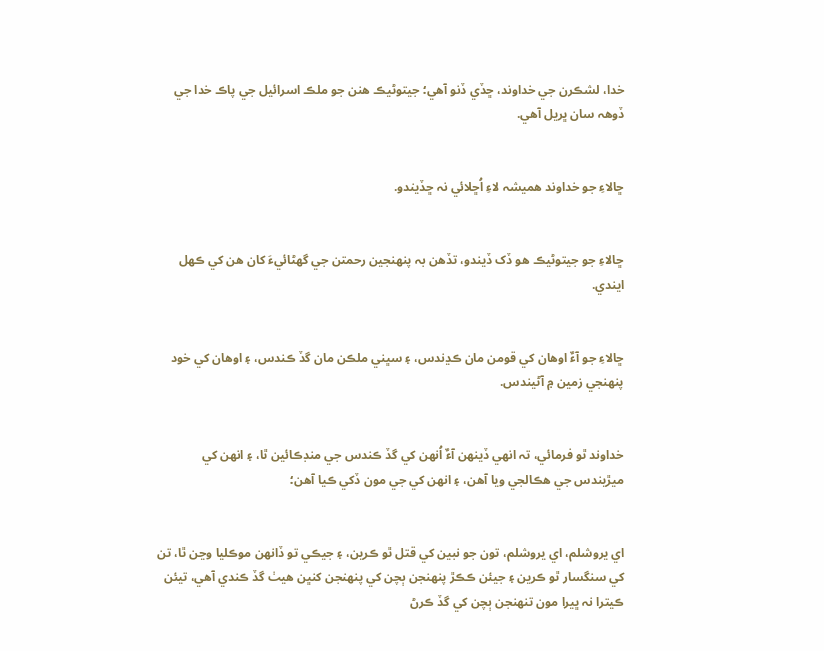خدا، لشڪرن جي خداوند، ڇڏي ڏنو آهي؛ جيتوڻيڪ هنن جو ملڪ اسرائيل جي پاڪ خدا جي ڏوهہ سان ڀريل آهي.


ڇالاءِ جو خداوند هميشہ لاءِ اُڇلائي نہ ڇڏيندو.


ڇالاءِ جو جيتوڻيڪ هو ڏک ڏيندو، تڏهن بہ پنهنجين رحمتن جي گهڻائيءَ کان هن کي ڪهل ايندي.


ڇالاءِ جو آءٌ اوهان کي قومن مان ڪڍندس، ۽ سڀني ملڪن مان گڏ ڪندس، ۽ اوهان کي خود پنهنجي زمين ۾ آڻيندس.


خداوند ٿو فرمائي، تہ انهي ڏينهن آءٌ اُنهن کي گڏ ڪندس جي منڊڪائين ٿا، ۽ انهن کي ميڙيندس جي هڪالجي ويا آهن، ۽ انهن کي جي مون ڏکي ڪيا آهن؛


اي يروشلم، اي يروشلم، تون جو نبين کي قتل ٿو ڪرين، ۽ جيڪي تو ڏانهن موڪليا وڃن ٿا، تن کي سنگسار ٿو ڪرين ۽ جيئن ڪڪڙ پنهنجن ٻچن کي پنهنجن کنڀن هيٺ گڏ ڪندي آهي، تيئن ڪيترا نہ ڀيرا مون تنهنجن ٻچن کي گڏ ڪرڻ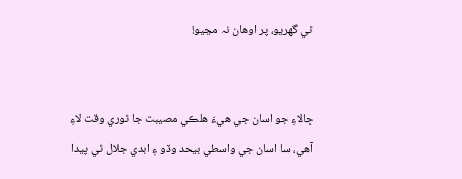ٿي گهريو، پر اوهان نہ مڃيو!


ڇالاءِ جو اسان جي هيءَ هلڪي مصيبت جا ٿوري وقت لاءِ آهي، سا اسان جي واسطي بيحد وڏو ۽ ابدي جلال ٿي پيدا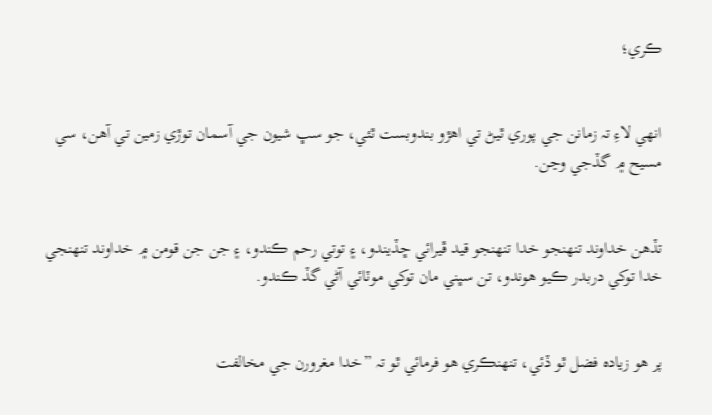ڪري؛


انهي لاءِ تہ زمانن جي پوري ٿيڻ تي اهڙو بندوبست ٿئي، جو سڀ شيون جي آسمان توڙي زمين تي آهن، سي مسيح ۾ گڏجي وڃن.


تڏهن خداوند تنهنجو خدا تنهنجو قيد ڦيرائي ڇڏيندو، ۽ توتي رحم ڪندو، ۽ جن جن قومن ۾ خداوند تنهنجي خدا توکي دربدر ڪيو هوندو، تن سڀني مان توکي موٽائي آڻي گڏ ڪندو.


پر هو زيادہ فضل ٿو ڏئي، تنهنڪري هو فرمائي ٿو تہ ”خدا مغرورن جي مخالفت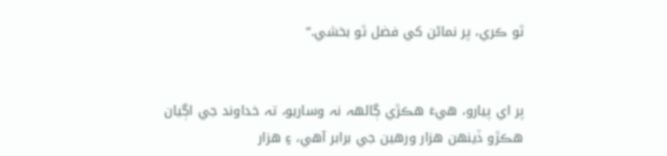ٿو ڪري، پر نماڻن کي فضل ٿو بخشي.“


پر اي پيارو، هيءَ هڪڙي ڳالهہ نہ وساريو، تہ خداوند جي اڳيان هڪڙو ڏينهن هزار ورهين جي برابر آهي، ۽ هزار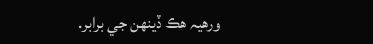ورهيہ هڪ ڏينهن جي برابر.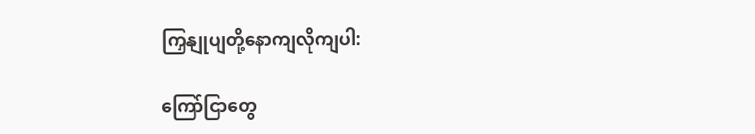ကြှနျုပျတို့နောကျလိုကျပါ:

ကြော်ငြာတွေ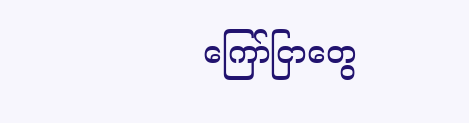ကြော်ငြာတွေ